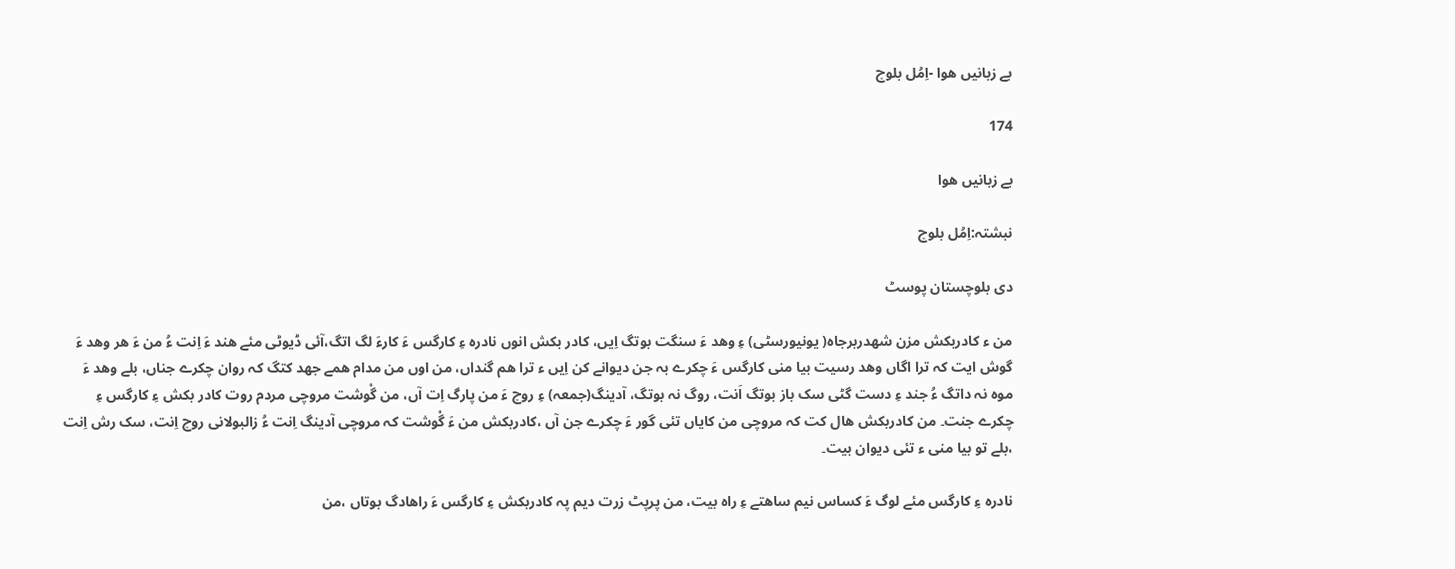بے زبانیں ھوا -اِمُل بلوچ

174

بے زبانیں ھوا

نبشتہ:اِمُل بلوچ

دی بلوچستان پوسٹ

من ء کادربکش مزن شھدربرجاہ( یونیورسٹی) ءِ وھد ءَ سنگت بوتگ اِیں، کادر بکش انوں نادرہ ءِ کارگس ءَ کارءَ لگ اتگ،آئی ڈیوٹی مئے ھند ءَ اِنت ءُ من ءَ ھر وھد ءَ گوش ایت کہ ترا اگاں وھد رسیت بیا منی کارگس ءَ چکرے بہ جن دیوانے کن اِیں ء ترا ھم گنداں، من اوں من مدام ھمے جھد کتگ کہ روان چکرے جناں، بلے وھد ءَ موہ نہ داتگ ءُ جند ءِ دست گٹی سک باز بوتگ اَنت، روگ نہ بوتگ، آدینگ(جمعہ) ءِ روچ ءَ من پارگ اِت آں، من گْوشت مروچی مردم روت کادر بکش ءِ کارگس ءِ چکرے جنت۔ من کادربکش ھال کت کہ مروچی من کایاں تئی گور ءَ چکرے جن آں ،کادربکش من ءَ گْوشت کہ مروچی آدینگ اِنت ءُ زالبولانی روچ اِنت، سک رش اِنت ،بلے تو بیا منی ء تئی دیوان بیت۔

نادرہ ءِ کارگس مئے لوگ ءَ کساس نیم ساھتے ءِ راہ بیت، من پرپٹ زرت دیم پہ کادربکش ءِ کارگس ءَ راھادگ بوتاں ،من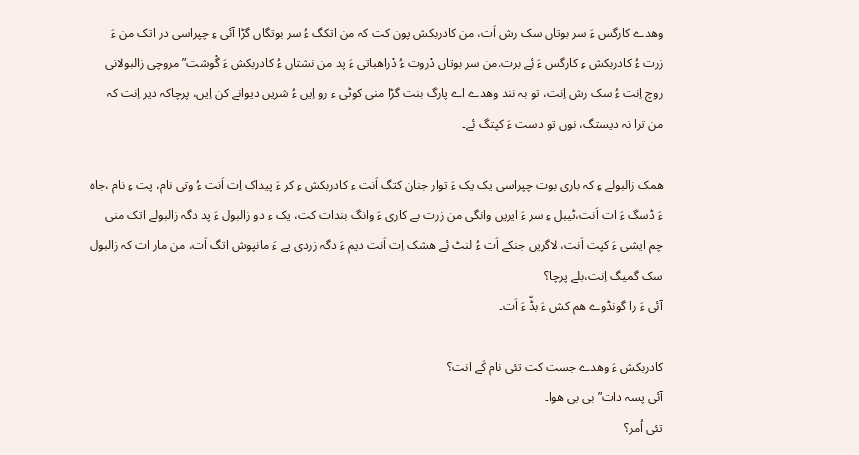وھدے کارگس ءَ سر بوتاں سک رش اَت، من کادربکش پون کت کہ من اتکگ ءُ سر بوتگاں گڑا آئی ءِ چپراسی در اتک من ءَ زرت ءُ کادربکش ءِ کارگس ءَ ئِے برت.من سر بوتاں دْروت ءُ دْراھباتی ءَ پد من نشتاں ءُ کادربکش ءَ گْوشت” مروچی زالبولانی روچ اِنت ءُ سک رش اِنت، تو بہ نند وھدے اے پارگ بنت گڑا منی کوٹی ء رو اِیں ءُ شریں دیوانے کن اِیں، پرچاکہ دیر اِنت کہ من ترا نہ دیستگ، نوں تو دست ءَ کپتگ ئے۔

ھمک زالبولے ءِ کہ باری بوت چپراسی یک یک ءَ توار جنان کتگ اَنت ء کادربکش ءِ کر ءَ پیداک اِت اَنت ءُ وتی نام، پت ءِ نام ،جاہ ءَ ڈسگ ءَ ات اَنت،ٹیبل ءِ سر ءَ ایریں وانگی من زرت بے کاری ءَ وانگ بندات کت، یک ء دو زالبول ءَ پد دگہ زالبولے اتک منی چم ایشی ءَ کپت اَنت، لاگریں جنکے اَت ءُ لنٹ ئِے ھشک اِت اَنت دیم ءَ دگہ زردی یے ءَ مانپوش اتگ اَت، من مار ات کہ زالبول سک گمیگ اِنت،بلے پرچا؟
آئی ءَ را گونڈوے ھم کش ءَ بڈّ ءَ اَت۔

کادربکش ءَ وھدے جست کت تئی نام کَے انت؟
آئی پسہ دات” بی بی ھوا۔
تئی اُمر؟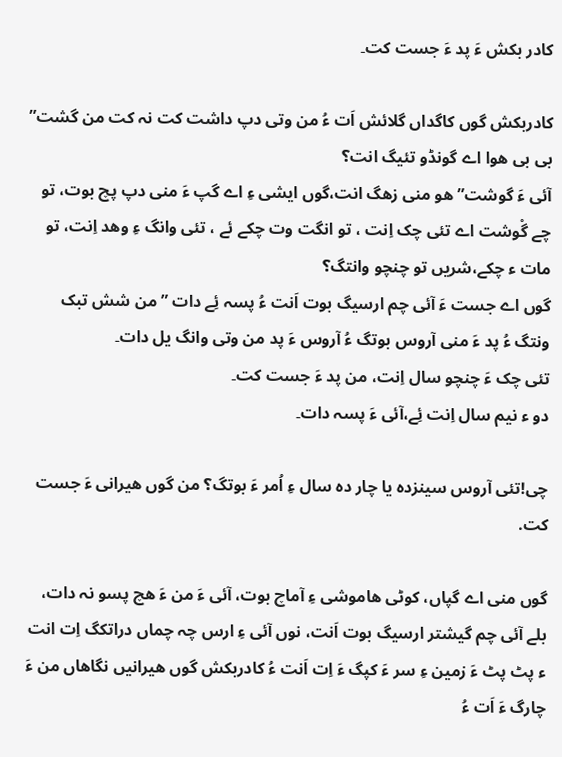کادر بکش ءَ پد ءَ جست کت۔

کادربکش گوں کاگداں گلائش اَت ءُ من وتی دپ داشت کت نہ کت من گشت” بی بی ھوا اے گونڈو تئیگ انت؟
آئی ءَ گوشت” ھو منی زھگ انت،گوں ایشی ءِ اے گپ ءَ منی دپ پچ بوت، تو چے گْوشت اے تئی چک اِنت ، تو انگت وت چکے ئے ، تئی وانگ ءِ وھد اِنت، تو مات ء چکے،شریں تو چنچو وانتگ؟
گوں اے جست ءَ آئی چم ارسیگ بوت اَنت ءُ پسہ ئِے دات ” من شش تبک ونتگ ءُ پد ءَ منی آروس بوتگ ءُ آروس ءَ پد من وتی وانگ یل دات۔
تئی چک ءَ چنچو سال اِنت، من پد ءَ جست کت۔
دو ء نیم سال اِنت ئِے،آئی ءَ پسہ دات۔

چی!تئی آروس سینزدہ یا چار دہ سال ءِ اُمر ءَ بوتگ؟ من گوں ھیرانی ءَ جست کت.

گوں منی اے گپاں، کوٹی ھاموشی ءِ آماچ بوت، آئی ءَ من ءَ ھچ پسو نہ دات، بلے آئی چم گیشتر ارسیگ بوت اَنت، نوں آئی ءِ ارس چہ چماں دراتکگ اِت انت ء پٹ پٹ ءَ زمین ءِ سر ءَ کپگ ءَ اِت اَنت ءُ کادربکش گوں ھیرانیں نگاھاں من ءَ چارگ ءَ اَت ءُ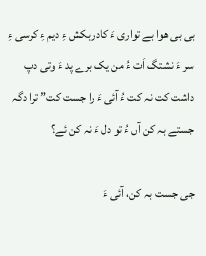بی بی ھوا بے تواری ءَ کادربکش ءِ دیم ءِ کرسی ءِ سر ءَ نشتگ اَت ءُ من یک برے پد ءَ وتی دپ داشت کت نہ کت ءُ آئی ءَ را جست کت” ترا دگہ جستے بہ کن آں ءُ تو دل ءَ نہ کن ئے؟

جی جست بہ کن، آئی ءَ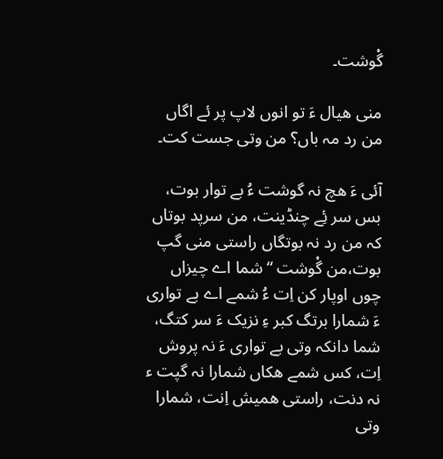گْوشت۔

منی ھیال ءَ تو انوں لاپ پر ئے اگاں من رد مہ باں؟ من وتی جست کت۔

آئی ءَ ھچ نہ گوشت ءُ بے توار بوت، بس سر ئِے چنڈینت، من سرپد بوتاں کہ من رد نہ بوتگاں راستی منی گپ بوت،من گْوشت “شما اے چیزاں چوں اوپار کن اِت ءُ شمے اے بے تواری ءَ شمارا برتگ کبر ءِ نزیک ءَ سر کتگ، شما دانکہ وتی بے تواری ءَ نہ پروش اِت، کس شمے ھکاں شمارا نہ گپت ء نہ دنت، راستی ھمیش اِنت، شمارا وتی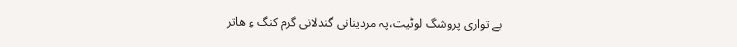بے تواری پروشگ لوٹیت،پہ مردینانی گندلانی گرم کنگ ءِ ھاتر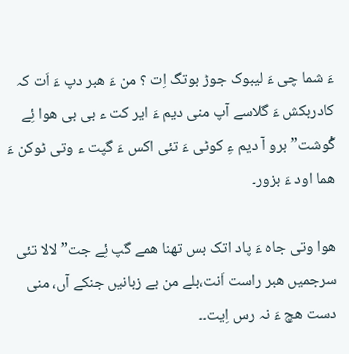ءَ شما چی ءَ لیبوک جوڑ بوتگ اِت ؟ من ءَ ھبر دپ ءَ اَت کہ کادربکش ءَ گلاسے آپ منی دیم ءَ ایر کت ء بی بی ھوا ئِے گْوشت” برو آ دیم ءِ کوٹی ءَ تئی اکس ءَ گپت ء وتی ٹوکن ءَ ھما اود ءَ بزور۔

ھوا وتی جاہ ءَ پاد اتک بس تھنا ھمے گپ ئِے جت” لالا تئی سرجمیں ھبر راست اَنت،بلے من بے زبانیں جنکے آں، منی دست ھچ ءَ نہ رس اِیت۔۔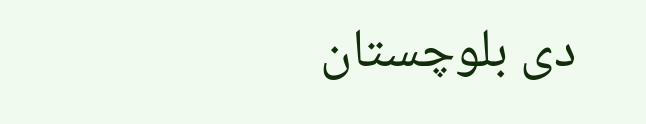دی بلوچستان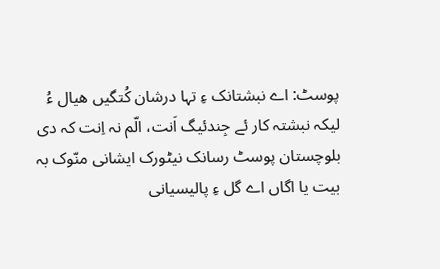پوسٹ: اے نبشتانک ءِ تہا درشان کُتگیں ھیال ءُ لیکہ نبشتہ کار ئے جِندئیگ اَنت، الّم نہ اِنت کہ دی بلوچستان پوسٹ رسانک نیٹورک ایشانی منّوک بہ بیت یا اگاں اے گل ءِ پالیسیانی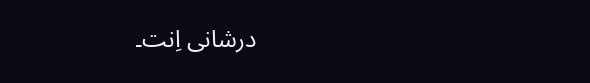درشانی اِنت۔